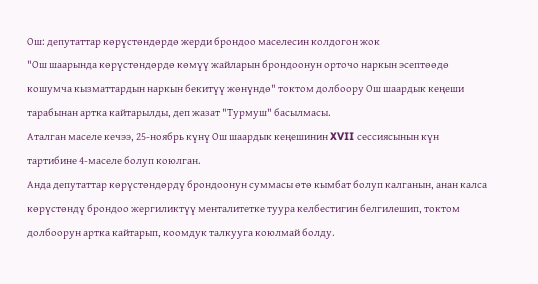Ош: депутаттар көрүстөндөрдө жерди брондоо маселесин колдогон жок
"Ош шаарында көрүстөндөрдө көмүү жайларын брондоонун орточо наркын эсептөөдө кошумча кызматтардын наркын бекитүү жөнүндө" токтом долбоору Ош шаардык кеңеши тарабынан артка кайтарылды, деп жазат "Турмуш" басылмасы.
Аталган маселе кечээ, 25-ноябрь күнү Ош шаардык кеңешинин XVII сессиясынын күн тартибине 4-маселе болуп коюлган.
Анда депутаттар көрүстөндөрдү брондоонун суммасы өтө кымбат болуп калганын, анан калса көрүстөндү брондоо жергиликтүү менталитетке туура келбестигин белгилешип, токтом долбоорун артка кайтарып, коомдук талкууга коюлмай болду.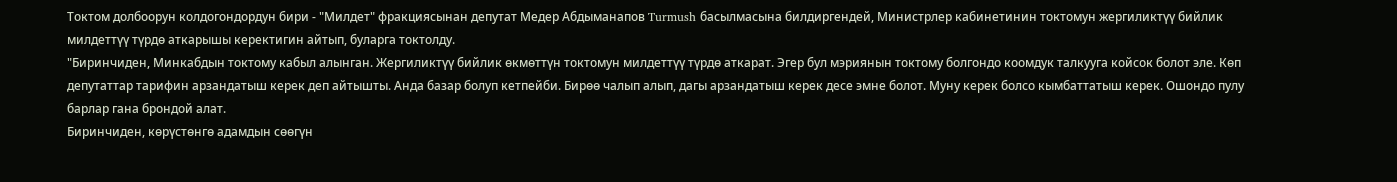Токтом долбоорун колдогондордун бири - "Милдет" фракциясынан депутат Медер Абдыманапов Turmush басылмасына билдиргендей, Министрлер кабинетинин токтомун жергиликтүү бийлик милдеттүү түрдө аткарышы керектигин айтып, буларга токтолду.
"Биринчиден, Минкабдын токтому кабыл алынган. Жергиликтүү бийлик өкмөттүн токтомун милдеттүү түрдө аткарат. Эгер бул мэриянын токтому болгондо коомдук талкууга койсок болот эле. Көп депутаттар тарифин арзандатыш керек деп айтышты. Анда базар болуп кетпейби. Бирөө чалып алып, дагы арзандатыш керек десе эмне болот. Муну керек болсо кымбаттатыш керек. Ошондо пулу барлар гана брондой алат.
Биринчиден, көрүстөнгө адамдын сөөгүн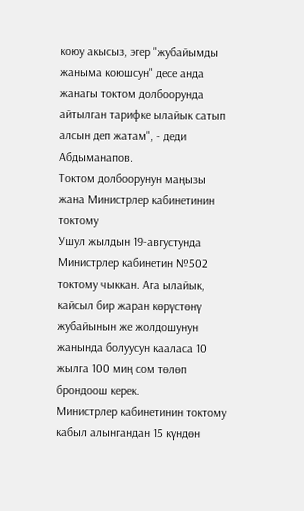коюу акысыз, эгер "жубайымды жаныма коюшсун" десе анда жанагы токтом долбоорунда айтылган тарифке ылайык сатып алсын деп жатам", - деди Абдыманапов.
Токтом долбоорунун маңызы жана Министрлер кабинетинин токтому
Ушул жылдын 19-августунда Министрлер кабинетин №502 токтому чыккан. Ага ылайык, кайсыл бир жаран көрүстөнү жубайынын же жолдошунун жанында болуусун кааласа 10 жылга 100 миң сом төлөп брондоош керек.
Министрлер кабинетинин токтому кабыл алынгандан 15 күндөн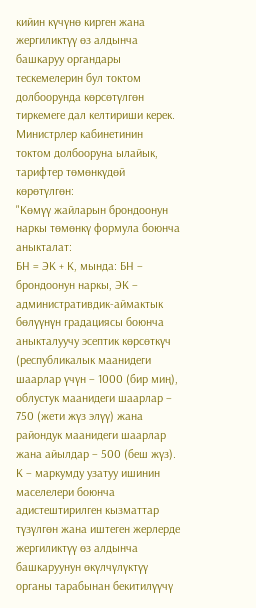кийин күчүнө кирген жана жергиликтүү өз алдынча башкаруу органдары тескемелерин бул токтом долбоорунда көрсөтүлгөн тиркемеге дал келтириши керек.
Министрлер кабинетинин токтом долбооруна ылайык, тарифтер төмөнкүдөй көрөтүлгөн:
"Көмүү жайларын брондоонун наркы төмөнкү формула боюнча аныкталат:
БН = ЭК + К, мында: БН – брондоонун наркы, ЭК – административдик-аймактык бөлүүнүн градациясы боюнча аныкталуучу эсептик көрсөткүч (республикалык маанидеги шаарлар үчүн – 1000 (бир миң), облустук маанидеги шаарлар – 750 (жети жүз элүү) жана райондук маанидеги шаарлар жана айылдар – 500 (беш жүз). К – маркумду узатуу ишинин маселелери боюнча адистештирилген кызматтар түзүлгөн жана иштеген жерлерде жергиликтүү өз алдынча башкаруунун өкүлчүлүктүү органы тарабынан бекитилүүчү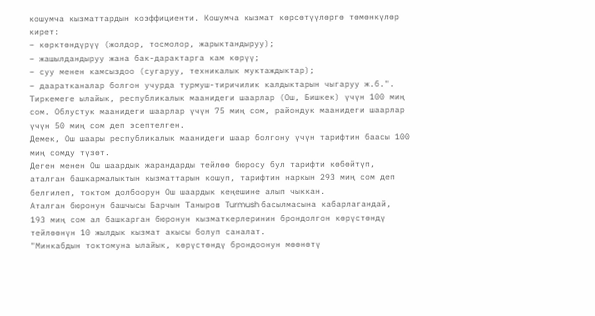кошумча кызматтардын коэффициенти. Кошумча кызмат көрсөтүүлөргө төмөнкүлөр кирет:
– көрктөндүрүү (жолдор, тосмолор, жарыктандыруу);
– жашылдандыруу жана бак-дарактарга кам көрүү;
– суу менен камсыздоо (сугаруу, техникалык муктаждыктар);
– дааратканалар болгон учурда турмуш-тиричилик калдыктарын чыгаруу ж.б.".
Тиркемеге ылайык, республикалык маанидеги шаарлар (Ош, Бишкек) үчүн 100 миң сом. Облустук маанидеги шаарлар үчүн 75 миң сом, райондук маанидеги шаарлар үчүн 50 миң сом деп эсептелген.
Демек, Ош шаары республикалык маанидеги шаар болгону үчүн тарифтин баасы 100 миң сомду түзөт.
Деген менен Ош шаардык жарандарды тейлөө бюросу бул тарифти көбөйтүп, аталган башкармалыктын кызматтарын кошуп, тарифтин наркын 293 миң сом деп белгилеп, токтом долбоорун Ош шаардык кеңешине алып чыккан.
Аталган бюронун башчысы Барчын Таныров Turmush басылмасына кабарлагандай, 193 миң сом ал башкарган бюронун кызматкерлеринин брондолгон көрүстөндү тейлөөнүн 10 жылдык кызмат акысы болуп саналат.
"Минкабдын токтомуна ылайык, көрүстөндү брондоонун мөөнөтү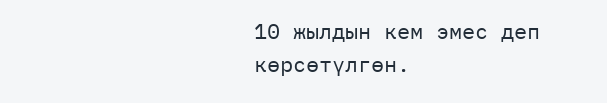10 жылдын кем эмес деп көрсөтүлгөн.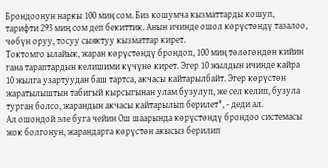Брондоонун наркы 100 миң сом. Биз кошумча кызматтарды кошуп, тарифти 293 миң сом деп бекиттик. Анын ичинде ошол көрүстөндү тазалоо, чөбүн оруу, тосуу сыяктуу кызматтар кирет.
Токтомго ылайык, жаран көрүстөндү брондоп, 100 миң төлөгөндөн кийин гана тараптардын келишими күчүнө кирет. Эгер 10 жылдын ичинде кайра 10 жылга узартуудан баш тартса, акчасы кайтарылбайт. Эгер көрүстөн жаратылыштын табигый кырсыгынан улам бузулуп, же сел келип, бузула турган болсо, жарандын акчасы кайтарылып берилет", - деди ал.
Ал ошондой эле буга чейин Ош шаарында көрүстөндү брондоо системасы жок болгонун, жарандарга көрүстөн акысыз берилип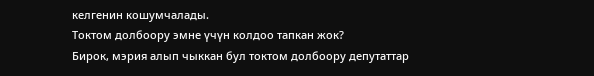келгенин кошумчалады.
Токтом долбоору эмне үчүн колдоо тапкан жок?
Бирок, мэрия алып чыккан бул токтом долбоору депутаттар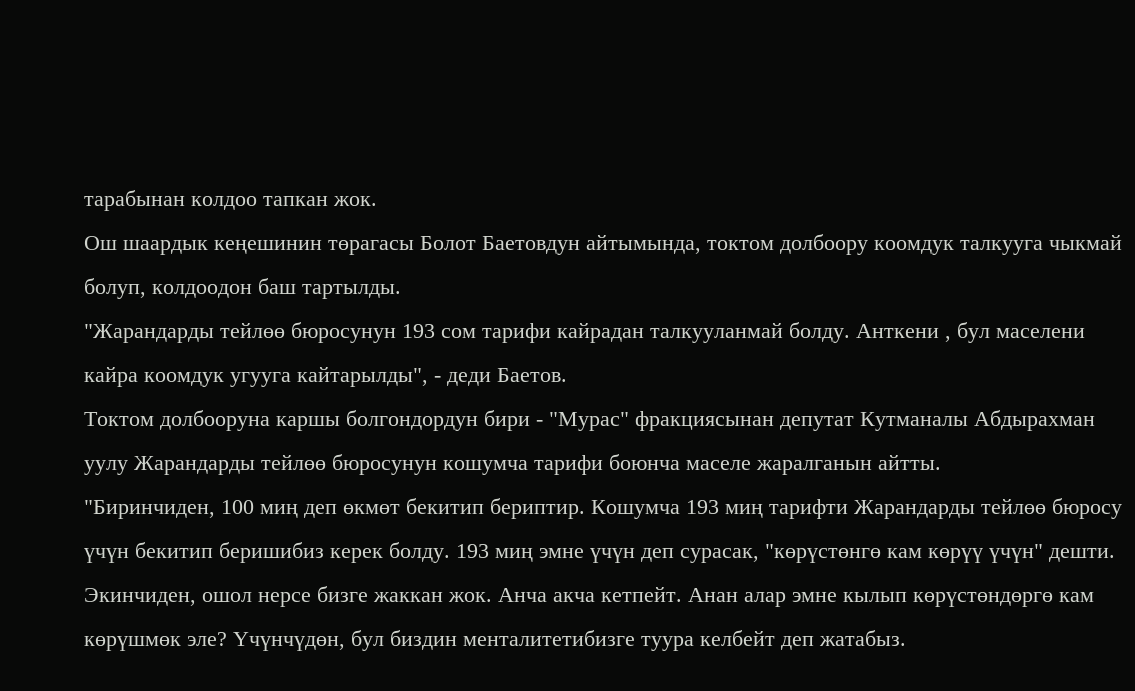тарабынан колдоо тапкан жок.
Ош шаардык кеңешинин төрагасы Болот Баетовдун айтымында, токтом долбоору коомдук талкууга чыкмай болуп, колдоодон баш тартылды.
"Жарандарды тейлөө бюросунун 193 сом тарифи кайрадан талкууланмай болду. Анткени , бул маселени кайра коомдук угууга кайтарылды", - деди Баетов.
Токтом долбооруна каршы болгондордун бири - "Мурас" фракциясынан депутат Кутманалы Абдырахман уулу Жарандарды тейлөө бюросунун кошумча тарифи боюнча маселе жаралганын айтты.
"Биринчиден, 100 миң деп өкмөт бекитип бериптир. Кошумча 193 миң тарифти Жарандарды тейлөө бюросу үчүн бекитип беришибиз керек болду. 193 миң эмне үчүн деп сурасак, "көрүстөнгө кам көрүү үчүн" дешти. Экинчиден, ошол нерсе бизге жаккан жок. Анча акча кетпейт. Анан алар эмне кылып көрүстөндөргө кам көрүшмөк эле? Үчүнчүдөн, бул биздин менталитетибизге туура келбейт деп жатабыз.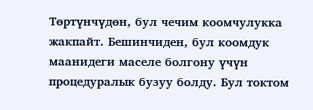Төртүнчүдөн, бул чечим коомчулукка жакпайт. Бешинчиден, бул коомдук маанидеги маселе болгону үчүн процедуралык бузуу болду. Бул токтом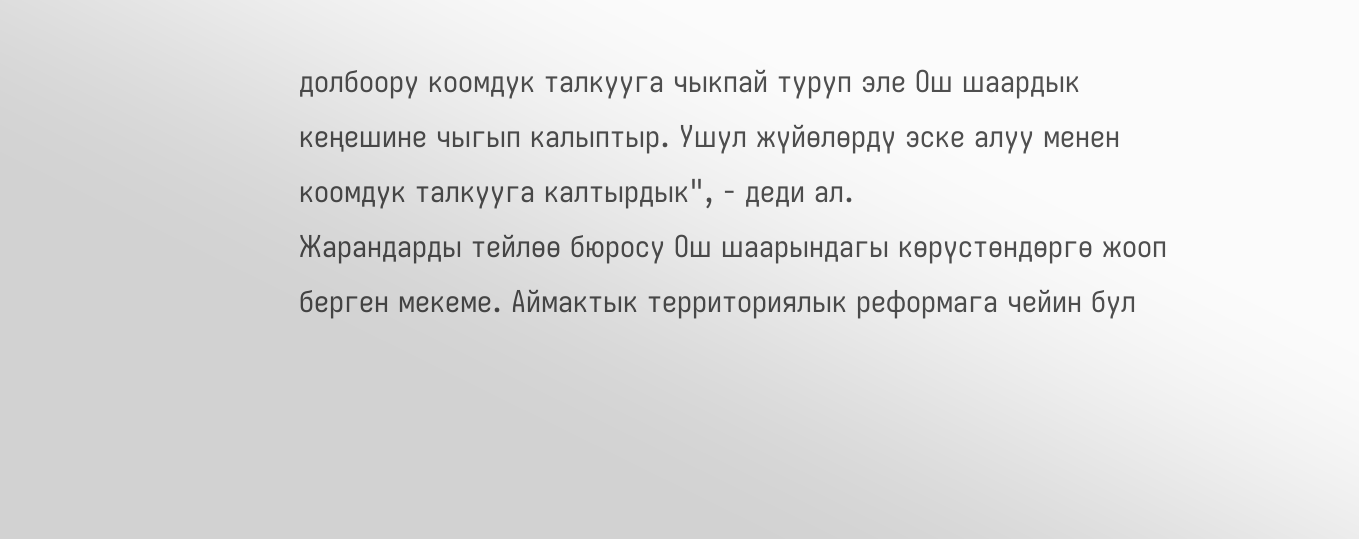долбоору коомдук талкууга чыкпай туруп эле Ош шаардык кеңешине чыгып калыптыр. Ушул жүйөлөрдү эске алуу менен коомдук талкууга калтырдык", - деди ал.
Жарандарды тейлөө бюросу Ош шаарындагы көрүстөндөргө жооп берген мекеме. Аймактык территориялык реформага чейин бул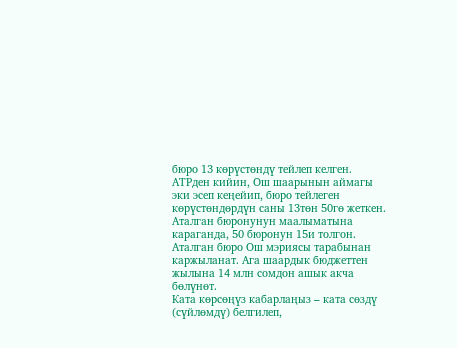бюро 13 көрүстөндү тейлеп келген. АТРден кийин, Ош шаарынын аймагы эки эсеп кеңейип, бюро тейлеген көрүстөндөрдүн саны 13төн 50гө жеткен. Аталган бюронунун маалыматына караганда, 50 бюронун 15и толгон.
Аталган бюро Ош мэриясы тарабынан каржыланат. Ага шаардык бюджеттен жылына 14 млн сомдон ашык акча бөлүнөт.
Ката көрсөңүз кабарлаңыз – ката сөздү (сүйлөмдү) белгилеп,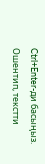Ctrl+Enter-ди басыңыз. Ошентип, текстти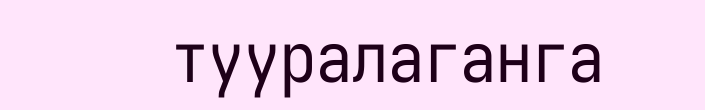тууралаганга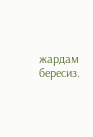жардам бересиз.